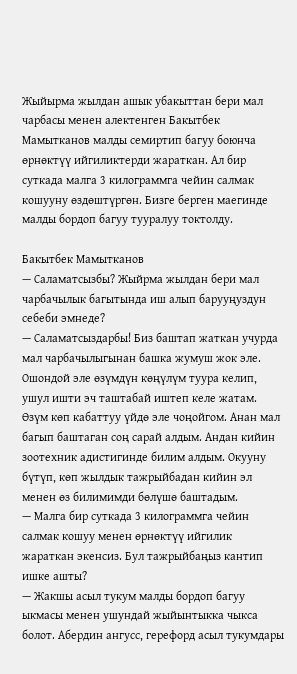Жыйырма жылдан ашык убакыттан бери мал чарбасы менен алектенген Бакытбек Мамытканов малды семиртип багуу боюнча өрнөктүү ийгиликтерди жараткан. Ал бир суткада малга 3 килограммга чейин салмак кошууну өздөштүргөн. Бизге берген маегинде малды бордоп багуу тууралуу токтолду.

Бакытбек Мамытканов
— Саламатсызбы? Жыйрма жылдан бери мал чарбачылык багытында иш алып барууңуздун себеби эмнеде?
— Саламатсыздарбы! Биз баштап жаткан учурда мал чарбачылыгынан башка жумуш жок эле. Ошондой эле өзүмдүн көңүлүм туура келип, ушул ишти эч таштабай иштеп келе жатам. Өзүм көп кабаттуу үйдө эле чоңойгом. Анан мал багып баштаган соң сарай алдым. Андан кийин зоотехник адистигинде билим алдым. Окууну бүтүп, көп жылдык тажрыйбадан кийин эл менен өз билимимди бөлүшө баштадым.
— Малга бир суткада 3 килограммга чейин салмак кошуу менен өрнөктүү ийгилик жараткан экенсиз. Бул тажрыйбаңыз кантип ишке ашты?
— Жакшы асыл тукум малды бордоп багуу ыкмасы менен ушундай жыйынтыкка чыкса болот. Абердин ангусс, герефорд асыл тукумдары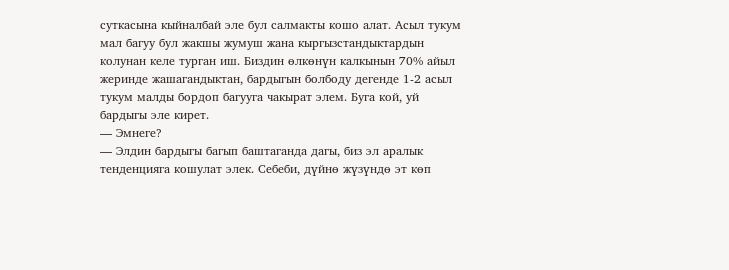суткасына кыйналбай эле бул салмакты кошо алат. Асыл тукум мал багуу бул жакшы жумуш жана кыргызстандыктардын колунан келе турган иш. Биздин өлкөнүн калкынын 70% айыл жеринде жашагандыктан, бардыгын болбоду дегенде 1-2 асыл тукум малды бордоп багууга чакырат элем. Буга кой, уй бардыгы эле кирет.
— Эмнеге?
— Элдин бардыгы багып баштаганда дагы, биз эл аралык тенденцияга кошулат элек. Себеби, дүйнө жүзүндө эт көп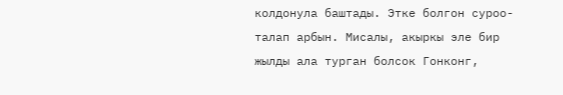колдонула баштады. Этке болгон суроо-талап арбын. Мисалы, акыркы эле бир жылды ала турган болсок Гонконг,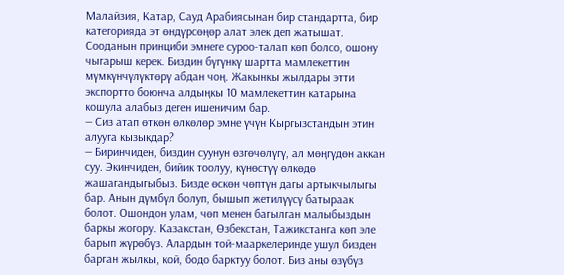Малайзия, Катар, Сауд Арабиясынан бир стандартта, бир категорияда эт өндүрсөңөр алат элек деп жатышат. Сооданын принциби эмнеге суроо-талап көп болсо, ошону чыгарыш керек. Биздин бүгүнкү шартта мамлекеттин мүмкүнчүлүктөрү абдан чоң. Жакынкы жылдары этти экспортто боюнча алдыңкы 10 мамлекеттин катарына кошула алабыз деген ишеничим бар.
— Сиз атап өткөн өлкөлөр эмне үчүн Кыргызстандын этин алууга кызыкдар?
— Биринчиден, биздин суунун өзгөчөлүгү, ал мөңгүдөн аккан суу. Экинчиден, бийик тоолуу, күнөстүү өлкөдө жашагандыгыбыз. Бизде өскөн чөптүн дагы артыкчылыгы бар. Анын дүмбүл болуп, бышып жетилүүсү батыраак болот. Ошондон улам, чөп менен багылган малыбыздын баркы жогору. Казакстан, Өзбекстан, Тажикстанга көп эле барып жүрөбүз. Алардын той-мааркелеринде ушул бизден барган жылкы, кой, бодо барктуу болот. Биз аны өзүбүз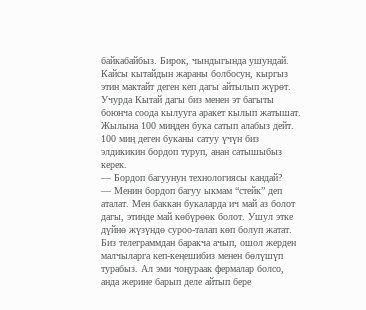байкабайбыз. Бирок, чындыгында ушундай. Кайсы кытайдын жараны болбосун, кыргыз этин мактайт деген кеп дагы айтылып жүрөт. Учурда Кытай дагы биз менен эт багыты боюнча соода кылууга аракет кылып жатышат. Жылына 100 миңден бука сатып алабыз дейт. 100 миң деген буканы сатуу үчүн биз элдикикин бордоп туруп, анан сатышыбыз керек.
— Бордоп багуунун технологиясы кандай?
— Менин бордоп багуу ыкмам “стейк” деп аталат. Мен баккан букаларда ич май аз болот дагы, этинде май көбүрөөк болот. Ушул этке дүйнө жүзүндө суроо-талап көп болуп жатат. Биз телеграммдан баракча ачып, ошол жерден малчыларга кеп-кеңешибиз менен бөлүшүп турабыз. Ал эми чоңураак фермалар болсо, анда жерине барып деле айтып бере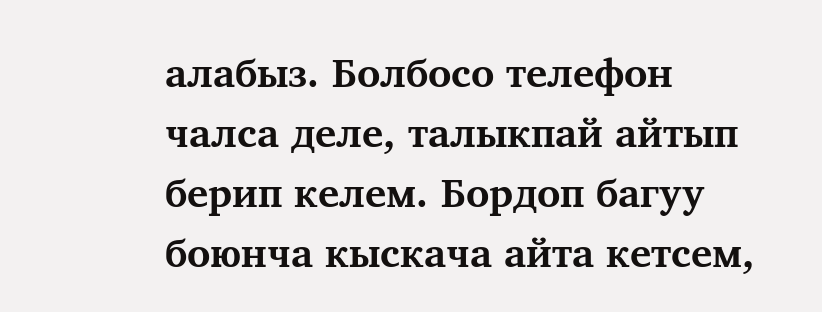алабыз. Болбосо телефон чалса деле, талыкпай айтып берип келем. Бордоп багуу боюнча кыскача айта кетсем,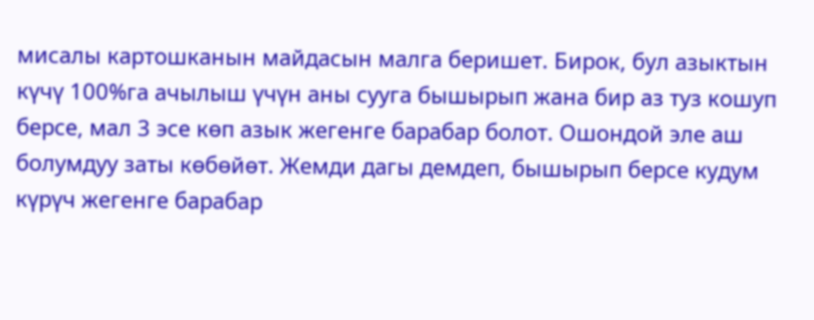мисалы картошканын майдасын малга беришет. Бирок, бул азыктын күчү 100%га ачылыш үчүн аны сууга бышырып жана бир аз туз кошуп берсе, мал 3 эсе көп азык жегенге барабар болот. Ошондой эле аш болумдуу заты көбөйөт. Жемди дагы демдеп, бышырып берсе кудум күрүч жегенге барабар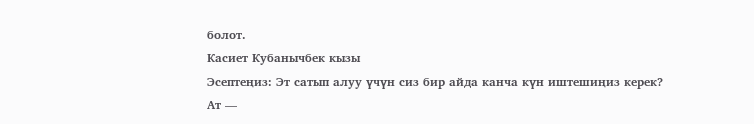болот.
Касиет Кубанычбек кызы
Эсептеңиз: Эт сатып алуу үчүн сиз бир айда канча күн иштешиңиз керек?
Ат —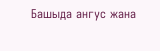Башыда ангус жана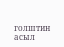голштин асыл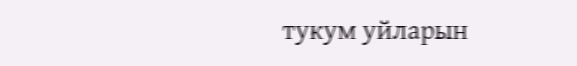тукум уйларын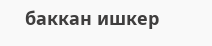баккан ишкер